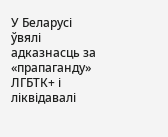У Беларусі ўвялі адказнасць за «прапаганду» ЛГБТК+ і ліквідавалі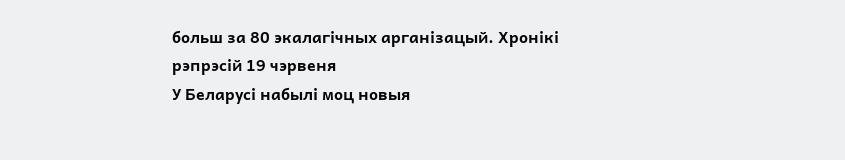больш за 80 экалагічных арганізацый. Хронікі рэпрэсій 19 чэрвеня
У Беларусі набылі моц новыя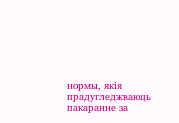нормы, якія прадугледжваюць пакаранне за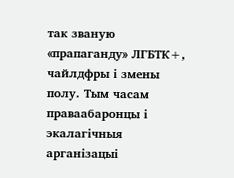так званую «прапаганду» ЛГБТК+, чайлдфры і змены полу. Тым часам праваабаронцы і экалагічныя арганізацыі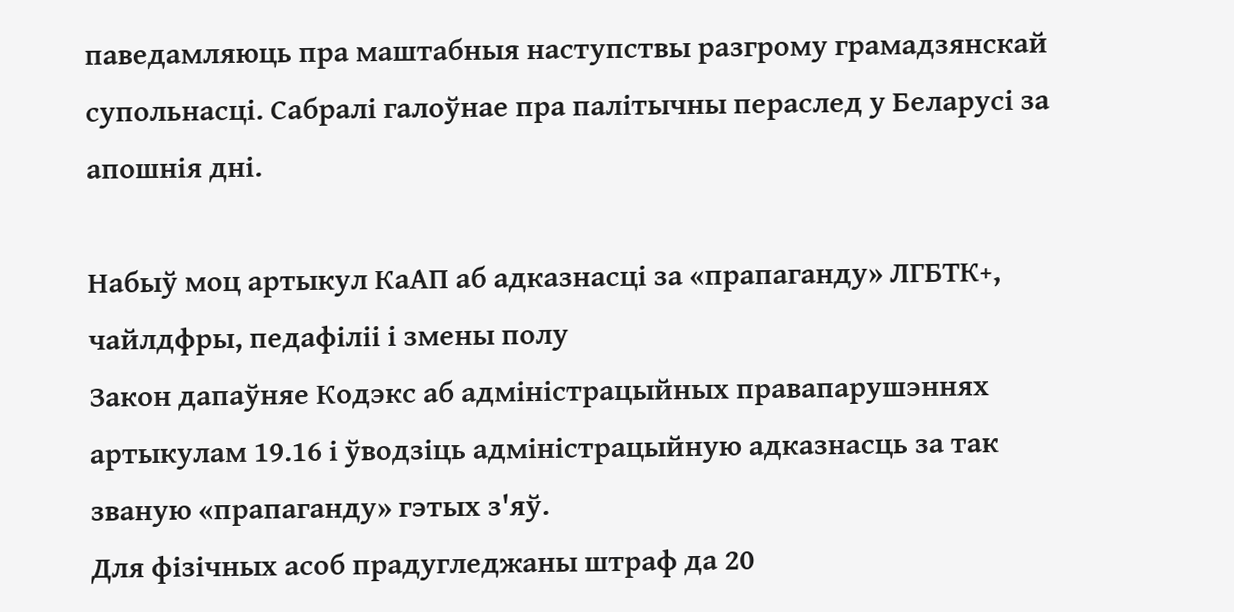паведамляюць пра маштабныя наступствы разгрому грамадзянскай супольнасці. Сабралі галоўнае пра палітычны пераслед у Беларусі за апошнія дні.

Набыў моц артыкул КаАП аб адказнасці за «прапаганду» ЛГБТК+, чайлдфры, педафіліі і змены полу
Закон дапаўняе Кодэкс аб адміністрацыйных правапарушэннях артыкулам 19.16 і ўводзіць адміністрацыйную адказнасць за так званую «прапаганду» гэтых з'яў.
Для фізічных асоб прадугледжаны штраф да 20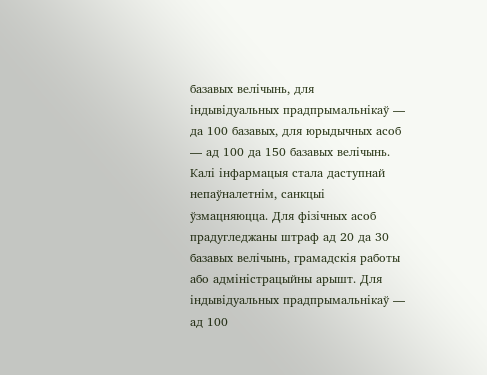базавых велічынь, для індывідуальных прадпрымальнікаў — да 100 базавых, для юрыдычных асоб — ад 100 да 150 базавых велічынь.
Калі інфармацыя стала даступнай непаўналетнім, санкцыі ўзмацняюцца. Для фізічных асоб прадугледжаны штраф ад 20 да 30 базавых велічынь, грамадскія работы або адміністрацыйны арышт. Для індывідуальных прадпрымальнікаў — ад 100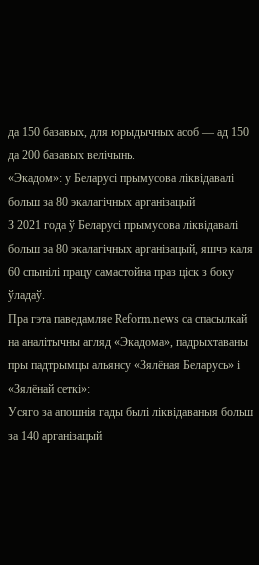да 150 базавых, для юрыдычных асоб — ад 150 да 200 базавых велічынь.
«Экадом»: у Беларусі прымусова ліквідавалі больш за 80 экалагічных арганізацый
З 2021 года ў Беларусі прымусова ліквідавалі больш за 80 экалагічных арганізацый, яшчэ каля 60 спынілі працу самастойна праз ціск з боку ўладаў.
Пра гэта паведамляе Reform.news са спасылкай на аналітычны агляд «Экадома», падрыхтаваны пры падтрымцы альянсу «Зялёная Беларусь» і «Зялёнай сеткі»:
Усяго за апошнія гады былі ліквідаваныя больш за 140 арганізацый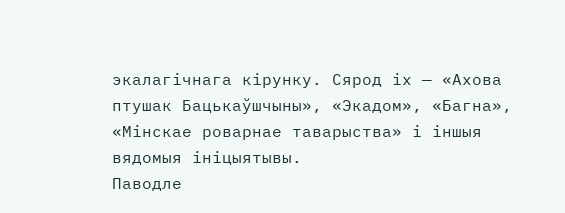экалагічнага кірунку. Сярод іх — «Ахова птушак Бацькаўшчыны», «Экадом», «Багна», «Мінскае роварнае таварыства» і іншыя вядомыя ініцыятывы.
Паводле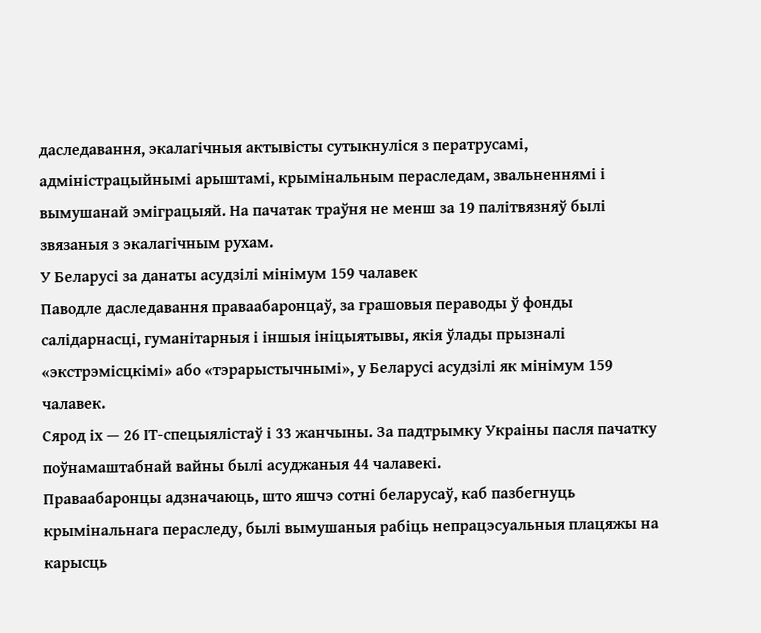даследавання, экалагічныя актывісты сутыкнуліся з ператрусамі, адміністрацыйнымі арыштамі, крымінальным пераследам, звальненнямі і вымушанай эміграцыяй. На пачатак траўня не менш за 19 палітвязняў былі звязаныя з экалагічным рухам.
У Беларусі за данаты асудзілі мінімум 159 чалавек
Паводле даследавання праваабаронцаў, за грашовыя пераводы ў фонды салідарнасці, гуманітарныя і іншыя ініцыятывы, якія ўлады прызналі «экстрэмісцкімі» або «тэрарыстычнымі», у Беларусі асудзілі як мінімум 159 чалавек.
Сярод іх — 26 ІТ-спецыялістаў і 33 жанчыны. За падтрымку Украіны пасля пачатку поўнамаштабнай вайны былі асуджаныя 44 чалавекі.
Праваабаронцы адзначаюць, што яшчэ сотні беларусаў, каб пазбегнуць крымінальнага пераследу, былі вымушаныя рабіць непрацэсуальныя плацяжы на карысць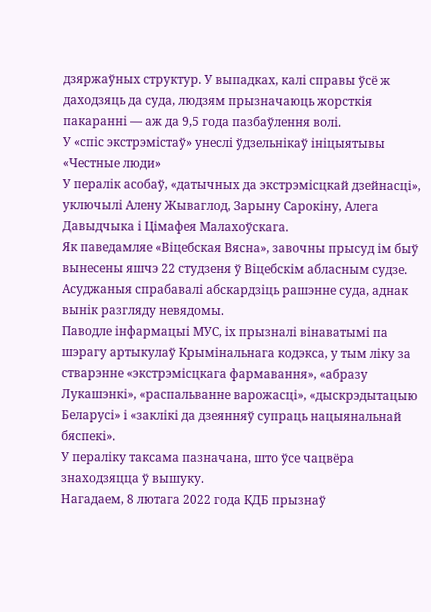дзяржаўных структур. У выпадках, калі справы ўсё ж даходзяць да суда, людзям прызначаюць жорсткія пакаранні — аж да 9,5 года пазбаўлення волі.
У «спіс экстрэмістаў» унеслі ўдзельнікаў ініцыятывы «Честные люди»
У пералік асобаў, «датычных да экстрэмісцкай дзейнасці», уключылі Алену Жываглод, Зарыну Сарокіну, Алега Давыдчыка і Цімафея Малахоўскага.
Як паведамляе «Віцебская Вясна», завочны прысуд ім быў вынесены яшчэ 22 студзеня ў Віцебскім абласным судзе. Асуджаныя спрабавалі абскардзіць рашэнне суда, аднак вынік разгляду невядомы.
Паводле інфармацыі МУС, іх прызналі вінаватымі па шэрагу артыкулаў Крымінальнага кодэкса, у тым ліку за стварэнне «экстрэмісцкага фармавання», «абразу Лукашэнкі», «распальванне варожасці», «дыскрэдытацыю Беларусі» і «заклікі да дзеянняў супраць нацыянальнай бяспекі».
У пераліку таксама пазначана, што ўсе чацвёра знаходзяцца ў вышуку.
Нагадаем, 8 лютага 2022 года КДБ прызнаў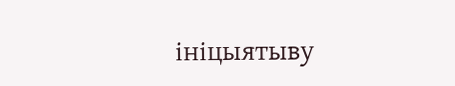ініцыятыву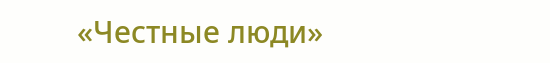«Честные люди»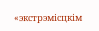«экстрэмісцкім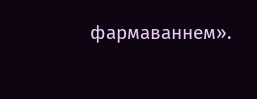фармаваннем».